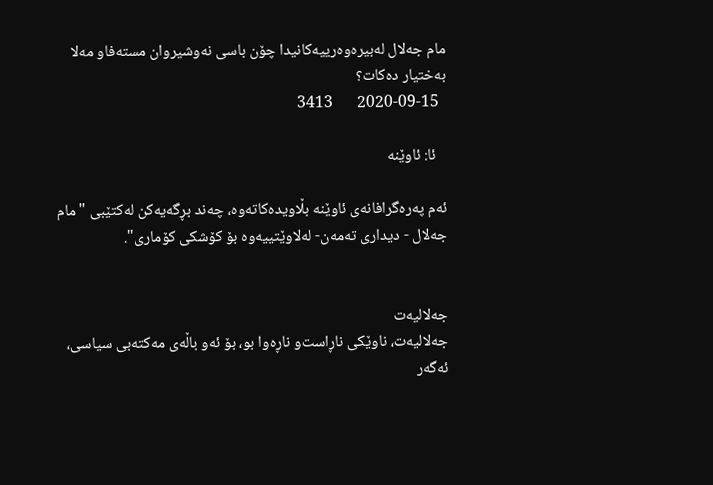مام جەلال لەبیرەوەرییەکانیدا چۆن باسی نەوشیروان مستەفاو مەلا بەختیار دەکات؟
  2020-09-15       3413

   ئا: ئاوێنە

ئەم پەرەگرافانەی ئاوێنە بڵاویدەکاتەوە، چەند بڕگەیەکن لەکتێبی "مام جەلال - دیداری تەمەن- لەلاوێتییەوە بۆ کۆشکی کۆماری".


جەلالیەت
جەلالیەت، ناوێکی ناڕاست‌و ناڕەوا بو، بۆ ئەو باڵەی مەکتەبی سیاسی، ئەگەر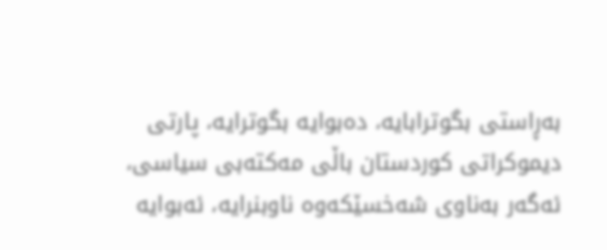بەڕاستی بگوترابایە، دەبوایە بگوترایە، پارتی دیموکراتی کوردستان باڵی مەکتەبی سیاسی، ئەگەر بەناوی شەخسێکەوە ناوبنرایە، ئەبوایە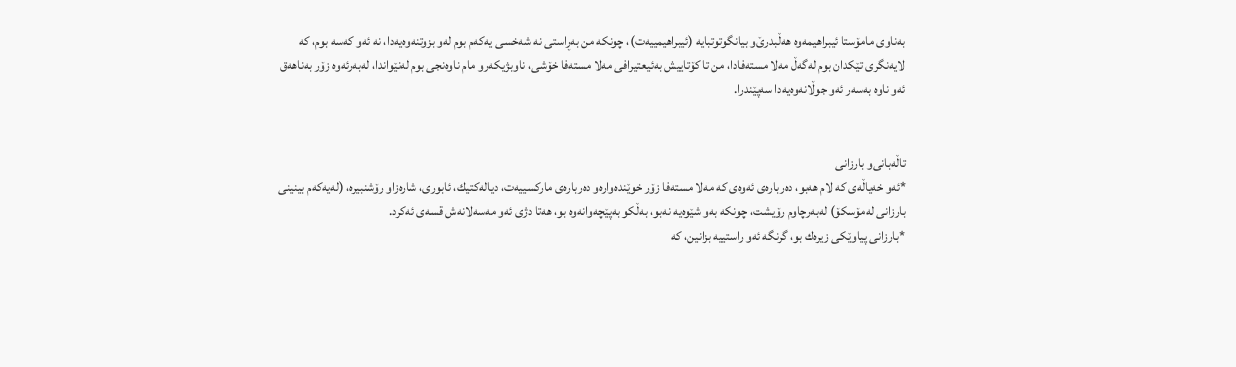بەناوی مامۆستا ئیبراهیمەوە هەڵبدرێ‌و بیانگوتوتبایە (ئیبراهیمییەت)، چونکە من بەڕاستی نە شەخسی یەکەم بوم لەو بزوتنەوەیەدا، نە ئەو کەسە بوم، کە لایەنگری تێکدان بوم لەگەڵ مەلا مستەفادا، من تا کۆتاییش بەئیعتیرافی مەلا مستەفا خۆشی، ناوبژیکەرو مام ناوەنجی بوم لەنێواندا، لەبەرئەوە زۆر بەناهەق ئەو ناوە بەسەر ئەو جوڵانەوەیەدا سەپێندرا.


تاڵەبانی‌و بارزانی‌
*ئه‌و خه‌یاڵه‌ی‌ كه‌ لام هه‌بو، ده‌رباره‌ی‌ ئه‌وه‌ی‌ كه‌ مه‌لا مسته‌فا زۆر خوێنده‌واره‌‌و ده‌رباره‌ی‌ ماركسییه‌ت، دیاله‌كتیك، ئابوری‌، شاره‌زاو رۆشنبیره‌، (لەیه‌كه‌م بینینی‌ بارزانی‌ له‌مۆسكۆ) له‌به‌رچاوم رۆیشت، چونكه‌ به‌و شێوه‌یه‌ نه‌بو، به‌ڵكو به‌پێچه‌وانه‌وه‌ بو، هه‌تا دژی‌ ئه‌و مه‌سه‌لانه‌ش قسه‌ی‌ ئه‌كرد.
*بارزانی‌ پیاوێكی‌ زیره‌ك بو، گرنگه‌ ئه‌و راستییه‌ بزانین، كه‌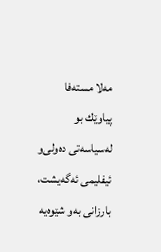مه‌لا مسته‌فا پیاوێك بو له‌سیاسه‌تی‌ ده‌ولی‌‌و ئیفلیمی‌ ئه‌گه‌یشت، بارزانی‌ به‌و شێوه‌یه‌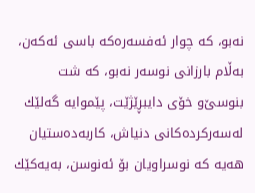نه‌بو، كه‌ چوار ئه‌فسه‌ره‌كه‌ باسی‌ ئه‌كه‌ن، به‌ڵام بارزانی‌ نوسه‌ر نه‌بو، كه‌ شت بنوسێ‌‌و خۆی‌ دایبڕێژێت، پێموایه‌ گه‌لێك له‌سه‌ركرده‌كانی‌ دنیاش، كاربه‌دەستیان هه‌یه‌ كه‌ نوسراویان بۆ ئه‌نوسن، به‌یه‌كێك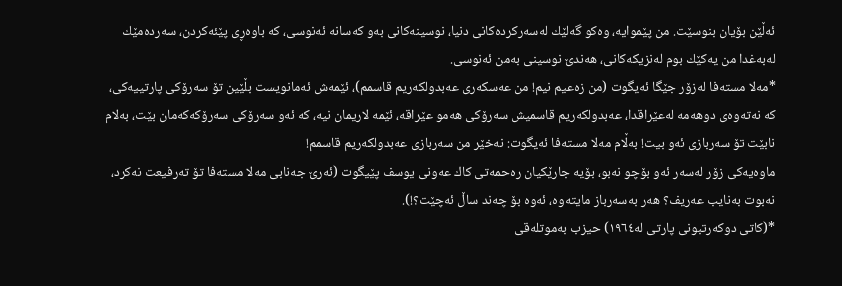ئه‌ڵێن بۆیان بنوسێت. من پێموایه‌، وه‌كو گه‌لێك له‌سه‌ركرده‌كانی‌ دنیا، نوسینه‌كانی‌ به‌و كه‌سانه‌ ئه‌نوسی‌، كه‌ باوه‌ڕی‌ پێئه‌كردن، سه‌رده‌مێك له‌به‌غدا من یه‌كێك بوم له‌نزیكه‌كانی‌، هه‌ندێ‌ نوسینی‌ به‌من ئه‌نوسی‌.
*مه‌لا مسته‌فا له‌زۆر جێگا ئه‌یگوت (من زه‌عیم نیم! من عه‌سكه‌ری‌ عه‌بدولكه‌ریم قاسمم)، ئێمه‌ش ئه‌مانویست بڵێین تۆ سه‌رۆكی‌ پارتییه‌كی‌، كه‌ نه‌ته‌وه‌ی‌ دوهه‌مه‌ له‌عێراقدا، عه‌بدولكه‌ریم قاسمیش سه‌رۆكی‌ هه‌مو عێراقه‌، ئێمه‌ لاریمان نیه‌، كه‌ ئه‌و سه‌رۆكی‌ سه‌رۆكه‌كه‌مان بێت، به‌لام نابێت تۆ سه‌ربازی‌ ئه‌و بیت! به‌ڵام مه‌لا مسته‌فا ئه‌یگوت: نه‌خێر من سه‌ربازی‌ عه‌بدولكه‌ریم قاسمم!
ماوه‌یه‌كی‌ زۆر له‌سه‌ر ئه‌و بۆچو نه‌بو، بۆیه‌ جارێكیان ره‌حمه‌تی‌ كاك عه‌ونی‌ یوسف پێیگوت (ئه‌رێ‌ جه‌نابی‌ مه‌لا مسته‌فا تۆ ته‌رفیعت نه‌كرد، نه‌بوت به‌نایب عه‌ریف؟ هه‌ر به‌سه‌رباز مایته‌وه‌، ئه‌وه‌ بۆ چه‌ند ساڵ‌ ئه‌چێت؟!).
*(کاتی دوکەرتبونی پارتی لە١٩٦٤) حیزب به‌موتله‌قی‌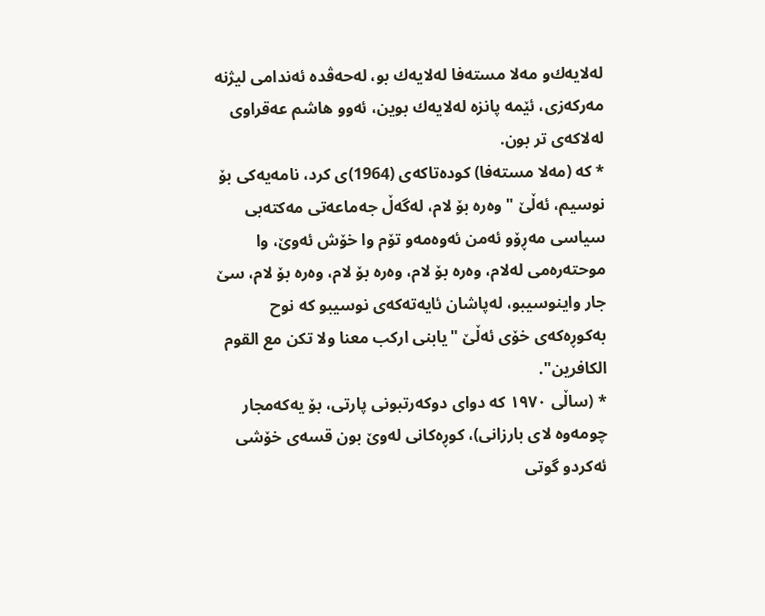له‌لایه‌ك‌و مه‌لا مسته‌فا له‌لایه‌ك بو، له‌حه‌ڤده‌ ئه‌ندامی‌ لیژنه‌ مه‌ركه‌زی‌، ئێمه‌ پانزه‌ له‌لایه‌ك بوین، ئه‌وو هاشم عه‌قراوی‌ له‌لاكه‌ی‌ تر بون.
* كه‌ (مه‌لا مسته‌فا) كوده‌تاكه‌ی‌ (1964)ی‌ كرد، نامه‌یه‌كی‌ بۆ نوسیم، ئه‌ڵێ‌ "وه‌ره‌ بۆ لام، له‌گه‌ڵ‌ جه‌ماعه‌تی‌ مه‌كته‌بی‌ سیاسی‌ مه‌ڕۆ‌و ئه‌من ئه‌وه‌مه‌و تۆم وا خۆش ئه‌وێ‌، وا موحته‌ره‌می‌ له‌لام، وه‌ره‌ بۆ لام، وه‌ره‌ بۆ لام، وه‌ره‌ بۆ لام، سێ‌ جار واینوسیبو، له‌پاشان ئایه‌ته‌كه‌ی‌ نوسیبو كه‌ نوح به‌كوڕه‌كه‌ی‌ خۆی‌ ئه‌ڵێ‌ "یابنی‌ اركب معنا ولا تكن مع القوم الكافرین".
* (ساڵی ١٩٧٠ کە دوای دوکەرتبونی پارتی، بۆ یەکەمجار چومەوە لای بارزانی)، كوڕەكانی لەوێ بون قسەی خۆشی ئەكردو گوتی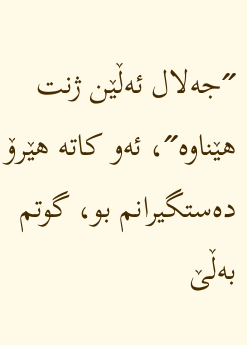״جەلال ئەڵێن ژنت هێناوە״، ئەو كاتە هێرۆ دەستگیرانم بو، گوتم بەڵێ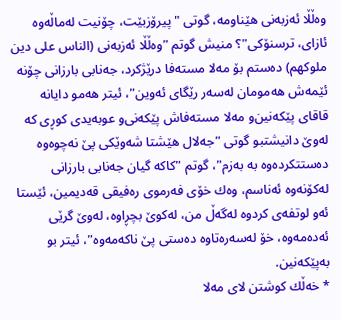وەڵڵا ئەزبەنی هێناومە، گوتی "پیرۆزبێت، چۆنیت لەماڵەوە ئازای، ترسنۆكی״؟ منیش گوتم ״وەڵڵا ئەزبەنی (الناس علی دین ملوكهم) دەستم بۆ مەلا مستەفا درێژكرد، جەنابی بارزانی چۆنە ئێمەش هەمومان لەسەر رێگای ئەوین״، ئیتر هەمو دایانە قاقای پێكەنین‌و مەلا مستەفاش پێكەنی‌و عوبەیدی كوڕی كە لەوێ دانیشتبو گوتی ״جەلال هێشتا شەوێكی پێ نەچوەوە دەستتكردەوە بە بەزم״، گوتم ״كاكە گیان جەنابی بارزانی لەكۆنەوە ئەناسم، وەك خۆی فەرموی رەفیقی قەدیمین، ئێستا ئەو لوتفەی كردوە لەگەڵ من، لەكوێ بچڕاوە، لەوێ گرێی ئەدەمەوە، خۆ لەسەرەتاوە دەستی پێ ناكەمەوە״، ئیتر بو بەپێكەنین.
* خه‌ڵك كوشتن لای‌ مه‌لا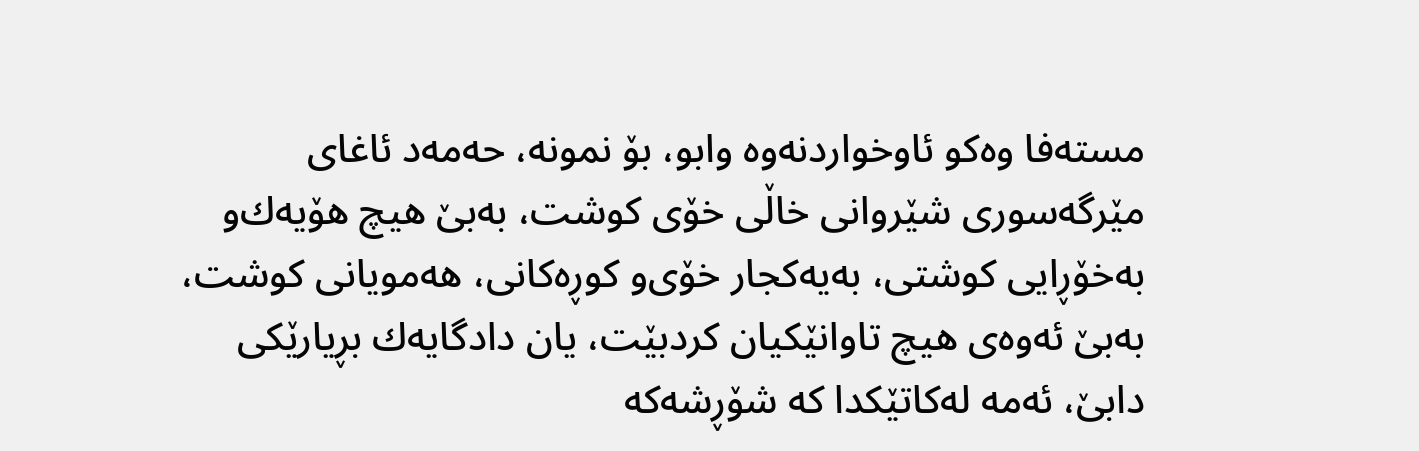مسته‌فا وه‌كو ئاوخواردنه‌وه‌ وابو، بۆ نمونه‌، حه‌مه‌د ئاغای‌ مێرگه‌سوری‌ شێروانی‌ خاڵی‌ خۆی‌ كوشت، به‌بێ هیچ هۆیه‌ك‌و به‌خۆڕایی‌ كوشتی‌، به‌یه‌كجار خۆی‌‌و كوڕه‌كانی‌، هه‌مویانی‌ كوشت، به‌بێ ئه‌وه‌ی‌ هیچ تاوانێكیان كردبێت، یان دادگایه‌ك بڕیارێكی‌ دابێ‌، ئه‌مه‌ له‌كاتێكدا كه‌ شۆڕشه‌كه‌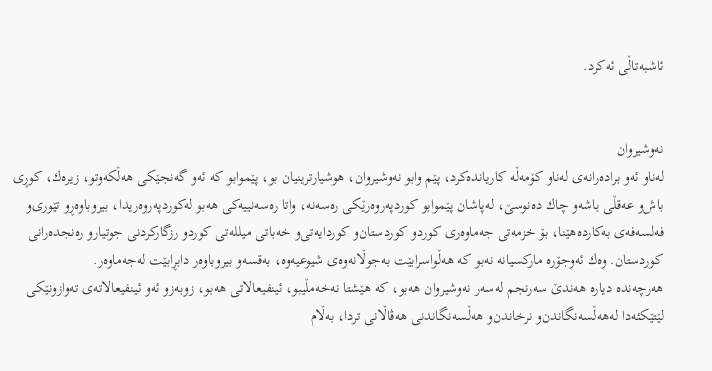ئاشبه‌تاڵی‌ ئه‌كرد.


نەوشیروان‌
لەناو ئەو برادەرانەی لەناو كۆمەڵە كاریاندەكرد، پێم وابو نەوشیروان، هوشیارترینیان بو، پێموابو كە ئەو گەنجێكی هەڵكەوتو، زیرەك، كوڕی باش‌و عەقڵی باشەو چاك دەنوسێ، لەپاشان پێموابو كوردپەروەرێكی رەسەنە، واتا رەسەنییەكی هەبو لەكوردپەروەریدا، بیروباوەڕو تێوری‌و فەلسەفەی بەكاردەهێنا، بۆ خزمەتی جەماوەری كوردو كوردستان‌و كوردایەتی‌و خەباتی میللەتی كوردو رزگاركردنی جوتیارو رەنجدەرانی كوردستان. وەك ئەوجۆرە ماركسیانە نەبو كە هەڵواسرابێت بەجوڵانەوەی شیوعیەوە، به‌قسه‌و بیروباوه‌ر دابڕابێت له‌جه‌ماوه‌ر.
هه‌رچه‌نده‌ دیاره‌ هه‌ندێ‌ سه‌رنجم له‌سه‌ر نه‌وشیروان هه‌بو، كه‌ هێشتا نه‌خه‌مڵیبو، ئینفیعالاتی‌ هه‌بو، زوبه‌زو ئه‌و ئینفیعالاته‌ی‌ ته‌وازونێكی‌ لێتێكئه‌دا له‌هه‌ڵسه‌نگاندن‌و نرخاندن‌و هه‌ڵسه‌نگاندنی‌ هه‌ڤاڵانی‌ تردا، به‌ڵام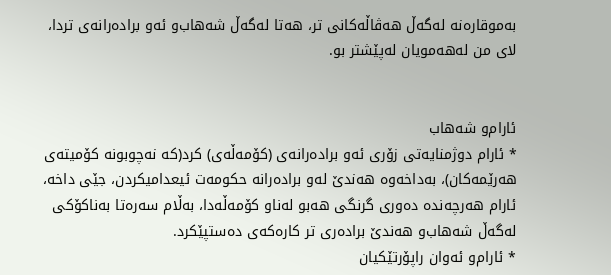به‌موقاره‌نه‌ له‌گه‌ڵ‌ هه‌ڤاڵه‌كانی‌ تر، هه‌تا له‌گه‌ڵ‌ شه‌هاب‌و ئه‌و براده‌رانه‌ی‌ تردا، لای‌ من له‌هه‌مویان له‌پێشتر بو.


ئارام‌و شەهاب
* ئارام دوژمنایه‌تی‌ زۆری‌ ئه‌و براده‌رانه‌ی‌ (كۆمه‌ڵه‌ی‌) كرد(كه‌ نه‌چوبونه‌ كۆمیته‌ی‌ هه‌رێمه‌كان)، بەداخەوە هەندێ لەو برادەرانە حكومەت ئیعدامیكردن، جێی داخە، ئارام هەرچەندە دەوری گرنگی هەبو لەناو كۆمەڵەدا، بەڵام سەرەتا بەناکۆکی لەگەڵ شەهاب‌و هەندێ برادەری تر كارەكەی دەستپێكرد.
* ئارام‌و ئەوان راپۆرتێكیان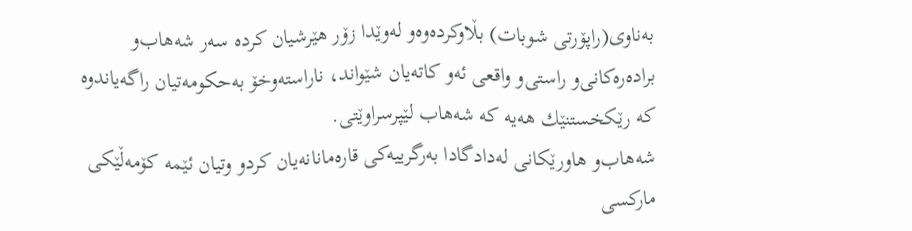بەناوی(راپۆرتی شوبات) بڵاوكردەوەو لەوێدا زۆر هێرشیان کردە سەر شەهاب‌و برادەرەکانی‌و راستی‌و واقعی ئەو کاتەیان شێواند، ناراستەوخۆ بەحكومەتیان راگەیاندوە كە رێكخستنێك هەیە كە شەهاب لێپرسراوێتی.
شەهاب‌و هاورێكانی لەدادگادا بەرگرییەكی قارەمانانەیان كردو وتیان ئێمە كۆمەڵێكی ماركسی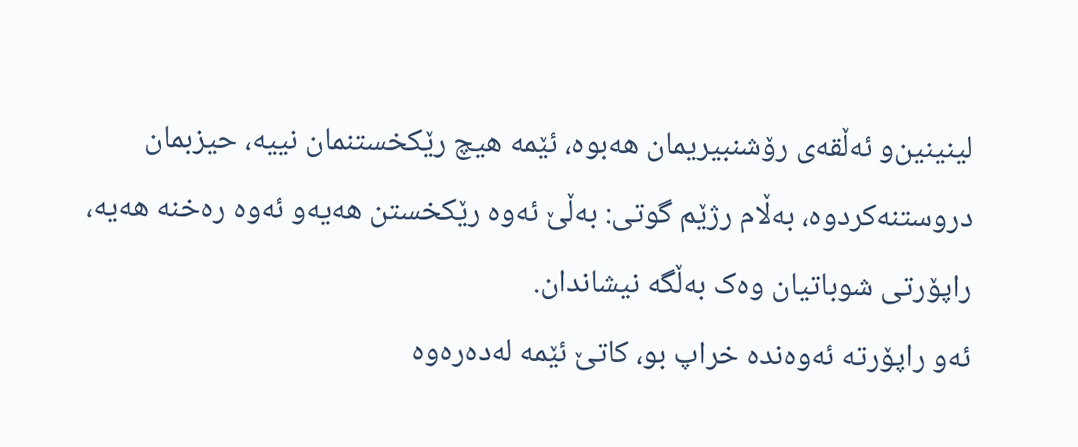لینینین‌و ئەڵقەی رۆشنبیریمان هەبوە، ئێمە هیچ رێكخستنمان نییە، حیزبمان دروستنەكردوە، بەڵام رژێم گوتی: بەڵێ ئەوە رێكخستن هەیەو ئەوە رەخنە هەیە، راپۆرتی شوباتیان وەک بەڵگە نیشاندان.
ئەو راپۆرتە ئەوەندە خراپ بو، كاتێ ئێمە لەدەرەوە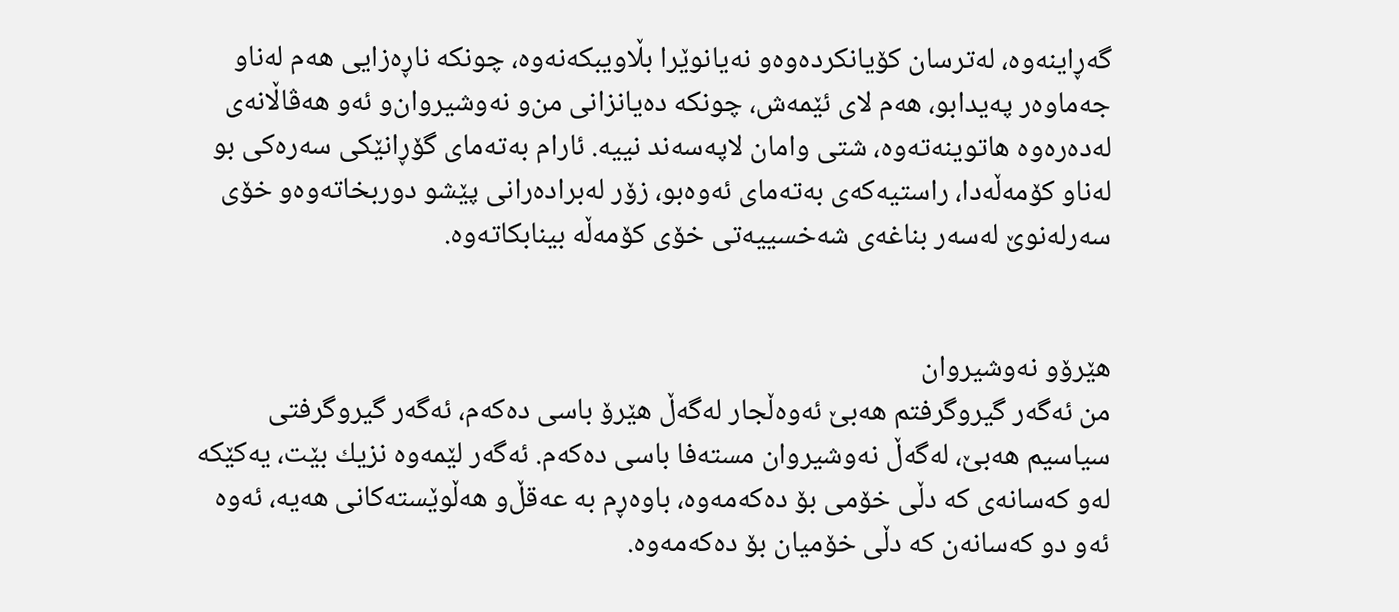گەڕاینەوە، لەترسان كۆیانكردەوەو نەیانوێرا بڵاویبكەنەوە، چونكە ناڕەزایی هەم لەناو جەماوەر پەیدابو، هەم لای ئێمەش، چونكە دەیانزانی من‌و نەوشیروان‌و ئەو هەڤاڵانەی لەدەرەوە هاتوینەتەوە، شتی وامان لاپەسەند نییە. ئارام بەتەمای گۆڕانێكی سەرەكی بو لەناو كۆمەڵەدا، راستیەكەی بەتەمای ئەوەبو، زۆر لەبرادەرانی پێشو دوربخاتەوەو خۆی سەرلەنوێ لەسەر بناغەی شەخسییەتی خۆی كۆمەڵە بینابكاتەوە.


هێرۆو نەوشیروان
من ئەگەر گیروگرفتم هەبێ ئەوەڵجار لەگەڵ هێرۆ باسی دەكەم، ئەگەر گیروگرفتی سیاسیم هەبێ، لەگەڵ نەوشیروان مستەفا باسی دەكەم. ئەگەر لێمەوە نزیك بێت، یەكێكە لەو كەسانەی كە دڵی خۆمی بۆ دەكەمەوە، باوەڕم بە عەقڵ‌و هەڵوێستەكانی هەیە، ئەوە ئەو دو كەسانەن كە دڵی خۆمیان بۆ دەكەمەوە.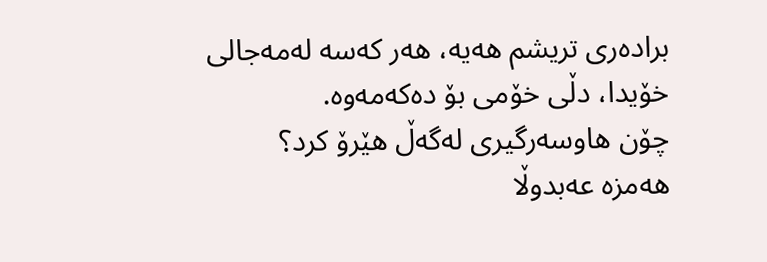برادەری تریشم هەیە، هەر كەسە لەمەجالی خۆیدا، دڵی خۆمی بۆ دەكەمەوە.
چۆن هاوسەرگیری لەگەڵ هێرۆ کرد؟
هه‌مزه‌ عه‌بدوڵا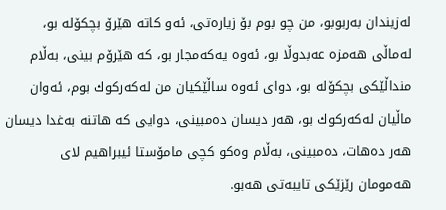له‌زیندان به‌ربوبو، من چو بوم بۆ زیاره‌تی‌، ئه‌و كاته‌ هێرۆ بچكۆله‌ بو، له‌ماڵی‌ هه‌مزه‌ عه‌بدوڵا بو، ئه‌وه‌ یه‌كه‌مجار بو، كه‌ هێرۆم بینی‌، به‌ڵام منداڵێكی‌ بچكۆله‌ بو، دوای‌ ئه‌وه‌ ساڵێكیان من له‌كه‌ركوك بوم، ئه‌وان ماڵیان له‌كه‌ركوك بو، هه‌ر دیسان ده‌مبینی‌، دوایی‌ كه‌ هاتنه‌ به‌غدا دیسان هه‌ر ده‌هات، ده‌مبینی‌، به‌ڵام وه‌كو كچی‌ مامۆستا ئیبراهیم لای‌ هه‌مومان رێزێكی‌ تایبه‌تی‌ هه‌بو.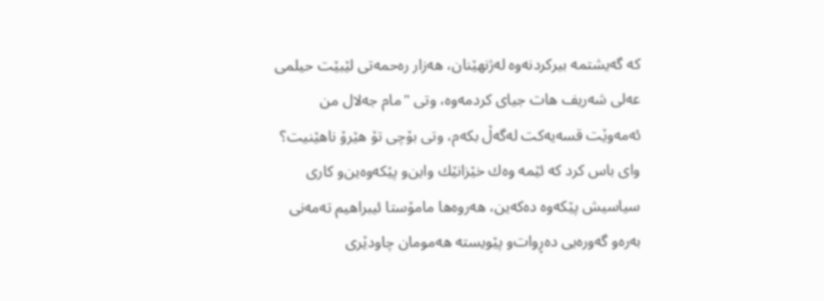كه‌ گه‌یشتمه‌ بیركردنه‌وه‌ له‌ژنهێنان، هه‌زار ره‌حمه‌تی‌ لێبێت حیلمی‌ عه‌لی‌ شه‌ریف هات جیای‌ كردمه‌وه‌، وتی‌ "مام جه‌لال من ئه‌مه‌وێت قسه‌یه‌كت له‌گه‌ڵ‌ بكه‌م، وتی‌ بۆچی‌ تۆ هێرۆ ناهێنیت؟ وای‌ باس كرد كه‌ ئێمه‌ وه‌ك خێزانێك واین‌و پێكه‌وه‌ین‌و كاری‌ سیاسیش پێكه‌وه‌ ده‌كه‌ین، هه‌روه‌ها مامۆستا ئیبراهیم ته‌مه‌نی‌ به‌ره‌و گه‌وره‌یی‌ ده‌ڕوات‌و پێویسته‌ هه‌مومان چاودێری‌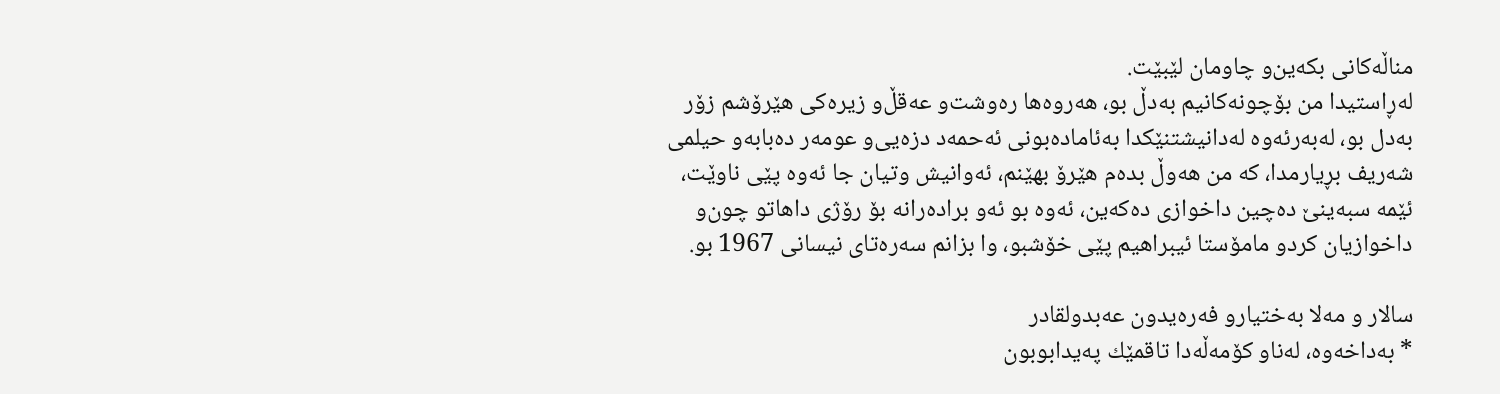مناڵه‌كانی‌ بكه‌ین‌و چاومان لێبێت.
له‌ڕاستیدا من بۆچونه‌كانیم به‌دڵ‌ بو، هه‌روه‌ها ره‌وشت‌و عه‌قڵ‌‌و زیره‌كی‌ هێرۆشم زۆر به‌دل بو، له‌به‌رئه‌وه‌ له‌دانیشتنێكدا به‌ئاماده‌بونی‌ ئه‌حمه‌د دزه‌یی‌‌و عومه‌ر ده‌بابه‌‌و حیلمی‌ شه‌ریف بڕیارمدا، كه‌ من هه‌وڵ‌ بده‌م هێرۆ بهێنم، ئه‌وانیش وتیان جا ئه‌وه‌ پێی‌ ناوێت، ئێمه‌ سبه‌ینێ‌ ده‌چین داخوازی‌ ده‌كه‌ین، ئه‌وه‌ بو ئه‌و براده‌رانه‌ بۆ رۆژی‌ داهاتو چون‌و داخوازیان كردو مامۆستا ئیبراهیم پێی‌ خۆشبو، وا بزانم سه‌ره‌تای‌ نیسانی‌ 1967 بو.

سالار و مەلا بەختیارو فەرەیدون عەبدولقادر
* بەداخەوە، لەناو كۆمەڵەدا تاقمێك پەیدابوبون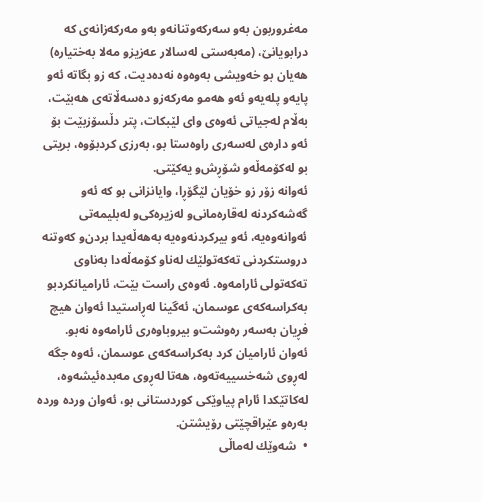مەغروربون بەو سەركەوتنانەو بەو مەركەزانەی كە درابویانێ، (مەبەستی له‌سالار عه‌زیز‌و مه‌لا به‌ختیاره) هەیان بو خەویشی بەوەوە نەدەدیت، كە زو بگاتە ئەو پایەو پلەیەو ئەو هەمو مەركەزو دەسەڵاتەی هەبێت، بەڵام لەجیاتی ئەوەی وای لێبكات، پتر دڵسۆزبێت بۆ ئەو دارەی لەسەری راوەستا بو، بەرزی كردبۆوە، بریتی بو لەكۆمەڵەو شۆڕش‌و یەكێتی.
ئەوانە زۆر زو خۆیان لێگۆڕا، وایانزانی بو كە ئەو گەشەكردنە لەقارەمانی‌و لەزیرەكی‌و لەبلیمەتی ئەوانەوەیە، ئەو بیركردنەوەیە بەهەڵەیدا بردن‌و كەوتنە دروستكردنی تەكەتولێك لەناو كۆمەڵەدا بەناوی تەكەتولی ئارامەوە. ئەوەی راست بێت، ئارامیانكردبو بەكراسەكەی عوسمان، ئەگینا لەڕاستیدا ئەوان هیچ فڕیان بەسەر رەوشت‌و بیروباوەری ئارامەوە نەبو.
ئەوان ئارامیان كرد بەكراسەكەی عوسمان، ئەوە جگە لەڕوی شەخسییەتەوە، هەتا لەڕوی مەبدەئیشەوە، لەكاتێكدا ئارام پیاوێكی كوردستانی بو، ئەوان وردە وردە بەرەو عێراقچێتی رۆیشتن.
•  شەوێك لەماڵی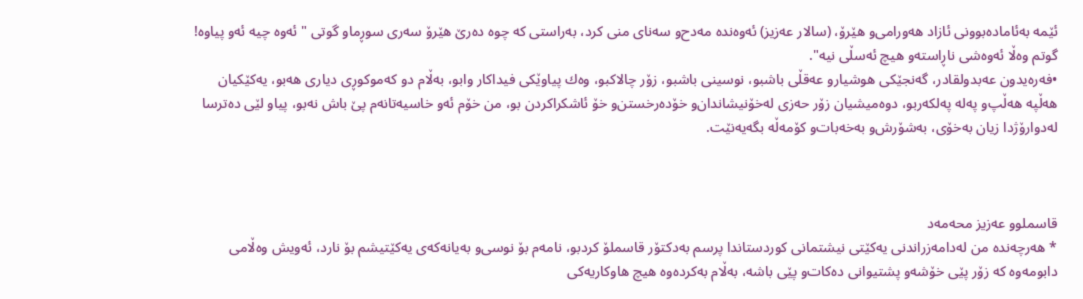ئێمە بەئامادەبوونی ئازاد هەورامی‌و هێرۆ، (سالار عەزیز) ئەوەندە مەدح‌و سەنای منی كرد، بەراستی كە چوە دەرێ هێرۆ سەری سوڕماو گوتی "ئەوە چیە ئەو پیاوە! گوتم وەڵا ئەوەشی ناڕاستەو هیچ ئەسڵی نیە".
•فەرەیدون عەبدولقادر، گەنجێكی هوشیارو عەقڵی باشبو، نوسینی باشبو، زۆر چالاكبو، وەك پیاوێكی فیداكار وابو، بەڵام دو كەموكوڕی دیاری هەبو، یەكێكیان هەڵپە هەڵپ‌و پەلە پەلكەربو، دوەمیشیان زۆر حەزی لەخۆنیشاندان‌و خۆدەرخستن‌و خۆ ئاشكراكردن بو، من خۆم ئەو خاسیەتانەم پێ باش نەبو، پیاو لێی دەترسا لەدوارۆژدا زیان بەخۆی، بەشۆرش‌و بەخەبات‌و كۆمەڵە بگەیەنێت.



قاسملوو عەزیز محەمەد
* هەرچەندە من لەدامەزراندنی یەكێتی نیشتمانی كوردستاندا پرسم بەدكتۆر قاسملۆ كردبو، نامەم بۆ نوسی‌و بەیانەكەی یەكێتیشم بۆ نارد، ئەویش وەڵامی دابومەوە كە زۆر پێی خۆشەو پشتیوانی دەكات‌و پێی باشە، بەڵام بەكردەوە هیچ هاوكاریەكی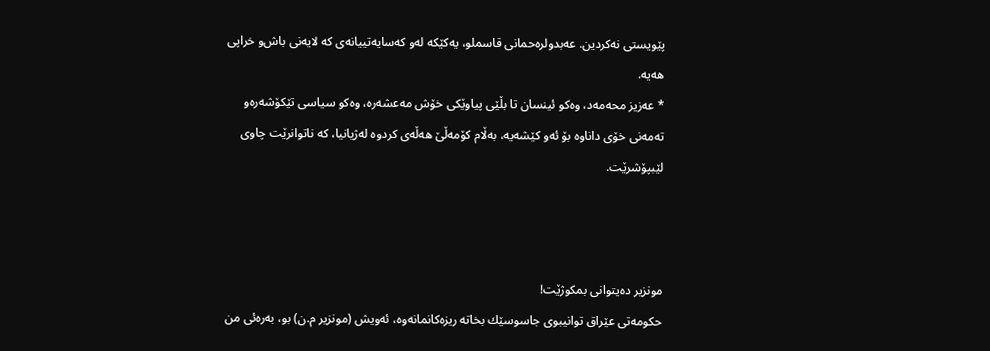پێویستی نەكردین. عەبدولرەحمانی قاسملو، یەکێکە لەو کەسایەتییانەی کە لایەنی باش‌و خراپی هەیە.
* عەزیز محەمەد، وەکو ئینسان تا بڵێی پیاوێکی خۆش مەعشەرە، وەکو سیاسی تێکۆشەرەو تەمەنی خۆی داناوە بۆ ئەو کێشەیە، بەڵام کۆمەڵێ هەڵەی کردوە لەژیانیا، کە ناتوانرێت چاوی لێبپۆشرێت.



مونزیر ده‌یتوانی‌ بمكوژێت!
حكومه‌تی‌ عێراق توانیبوی‌ جاسوسێك بخاته‌ ریزه‌كانمانه‌وه‌، ئه‌ویش (مونزیر م.ن‌) بو، به‌ره‌ئی‌ من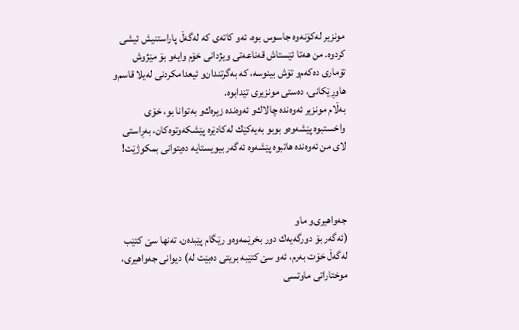مونزیر له‌كۆنه‌وه‌ جاسوس بوه‌، ئه‌و كاته‌ی‌ كه‌ له‌گه‌ڵ‌ پاراستنیش ئیشی‌ كردوه‌. من هه‌تا ئێستاش قه‌ناعه‌تی‌ ویژدانی‌ خۆم وایه‌و بۆ مێژوش تۆماری‌ ده‌كه‌م‌و تۆش بینوسه‌، كه‌ به‌گرتندان‌و ئیعدامكردنی‌ له‌یلا قاسم‌و هاوڕێكانی‌، ده‌ستی‌ مونزیری‌ تێدابوه‌.
به‌ڵام مونزیر ئه‌وه‌نده‌ چالاك‌و ئه‌وه‌نده‌ زیره‌ك‌و به‌توانا بو، خۆی‌ واخستبوه‌ پێشه‌وه‌‌و بوبو به‌یه‌كێك له‌كادێره‌ پێشكه‌وتوه‌كان، به‌ڕاستی‌ لای‌ من ئه‌وه‌نده‌ هاتبوه‌ پێشه‌وه ئه‌گه‌ر بیویستایه‌ ده‌یتوانی‌ بمكوژێت!



جەواهیری‌و ماو
(ئەگەر بۆ دورگەیەك دور بخرێمەوەو رێگام پێبدەن، تەنها سێ كتێب لەگەڵ خۆت بەرم، ئەو سێ کتێبە بریتی دەبێت لە) دیوانی جەواهیری، موختاراتی ماوتسی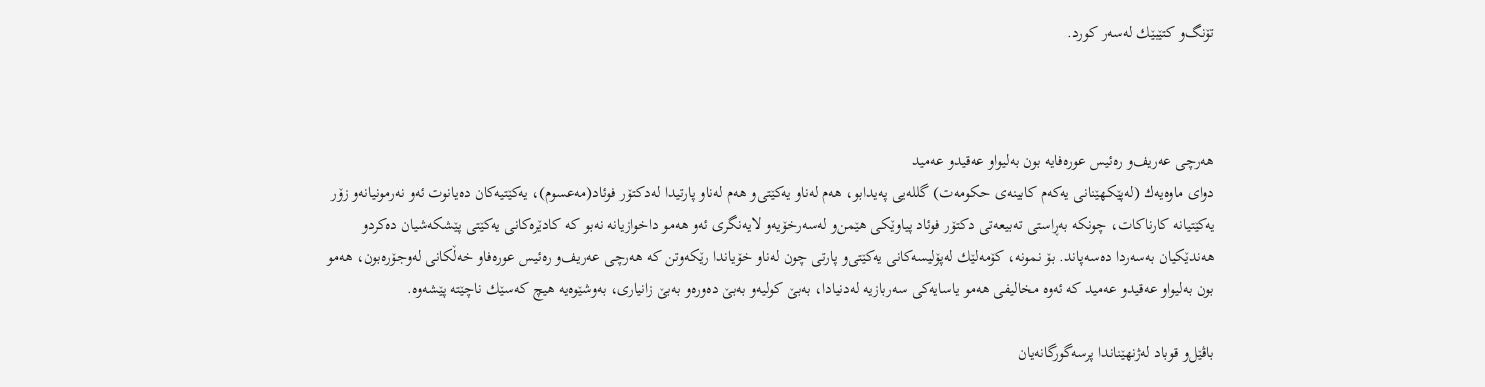تۆنگ‌و كتێبێك لەسەر كورد.



هەرچی عەریف‌و رەئیس عورەفایە بون بەلیواو عەقیدو عەمید
دوای ماوەیەك (لەپێکهێنانی یەکەم کابینەی حکومەت) گللەیی پەیدابو، هەم لەناو یەكێتی‌و هەم لەناو پارتیدا لەدكتۆر فوئاد(مەعسوم)، یەكێتیەكان دەیانوت ئەو نەرمونیانەو زۆر یەكێتیانە كارناكات، چونكە بەڕاستی تەبیعەتی دكتۆر فوئاد پیاوێكی هێمن‌و لەسەرخۆیەو لایەنگری ئەو هەمو داخوازیانە نەبو كە كادێرەكانی یەكێتی پێشكەشیان دەكردو هەندێكیان بەسەردا دەسەپاند. بۆ نمونە، كۆمەلێك لەپۆلیسەكانی یەكێتی‌و پارتی چون لەناو خۆیاندا رێكەوتن كە هەرچی عەریف‌و رەئیس عورەفاو خەڵكانی لەوجۆرەبون، هەمو بون بەلیواو عەقیدو عەمید كە ئەوە مخالیفی هەمو یاسایەكی سەربازیە لەدنیادا، بەبێ كولیەو بەبێ دەورەو بەبێ زانیاری، بەوشێوەیە هیچ كەسێك ناچێتە پێشەوە.

باڤێل‌و قوباد لەژنهێناندا پرسەگورگانەیان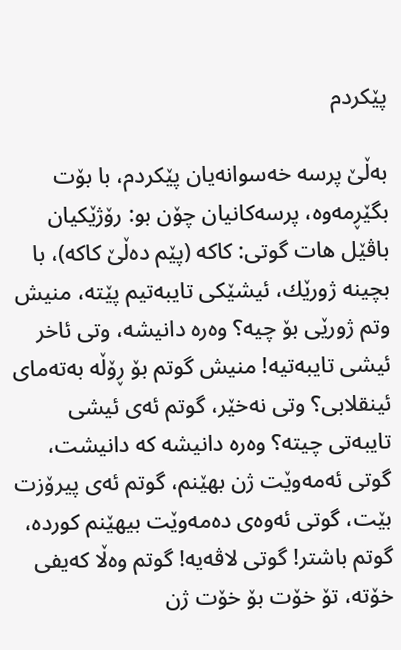پێکردم

بەڵێ پرسە خەسوانەیان پێكردم، با بۆت بگێڕمەوە، پرسەكانیان چۆن بو: رۆژێكیان باڤێل هات گوتی: كاكە (پێم دەڵێ كاكە)، با بچینە ژورێك، ئیشێكی تایبەتیم پێتە، منیش وتم ژورێی بۆ چیە؟ وەرە دانیشە، وتی ئاخر ئیشی تایبەتیە! منیش گوتم بۆ ڕۆڵە بەتەمای ئینقلابی؟ وتی نەخێر، گوتم ئەی ئیشی تایبەتی چیتە؟ وەرە دانیشە كە دانیشت، گوتی ئەمەوێت ژن بهێنم، گوتم ئەی پیرۆزت بێت، گوتی ئەوەی دەمەوێت بیهێنم كوردە، گوتم باشتر! گوتی لاڤەیە! گوتم وەڵا كەیفی خۆتە، تۆ خۆت بۆ خۆت ژن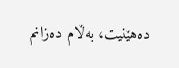دەهێنیت، بەڵام دەزانم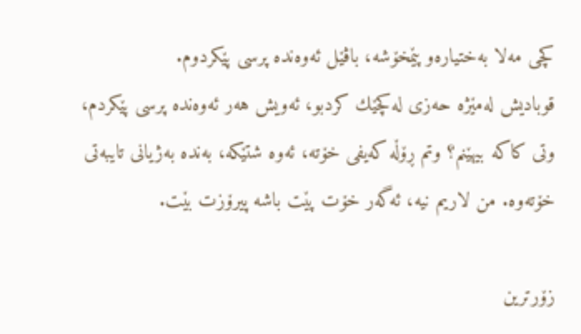كچی مەلا بەختیارەو پێمخۆشە، باڤێل ئەوەندە پرسی پێكردوم.
قوبادیش لەمێژە حەزی لەكچێك كردبو، ئەویش هەر ئەوەندە پرسی پێكردم، وتی كاكە بیهێنم؟ وتم ڕۆڵە كەیفی خۆتە، ئەوە شتێكە، بەندە بەژیانی تایبەتی خۆتەوە. من لاریم نیە، ئەگەر خۆت پێت باشە پیرۆزت بێت.

زۆرترین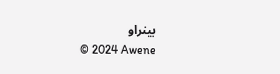بینراو
© 2024 Awene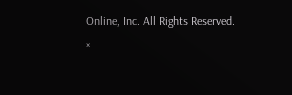Online, Inc. All Rights Reserved.
×